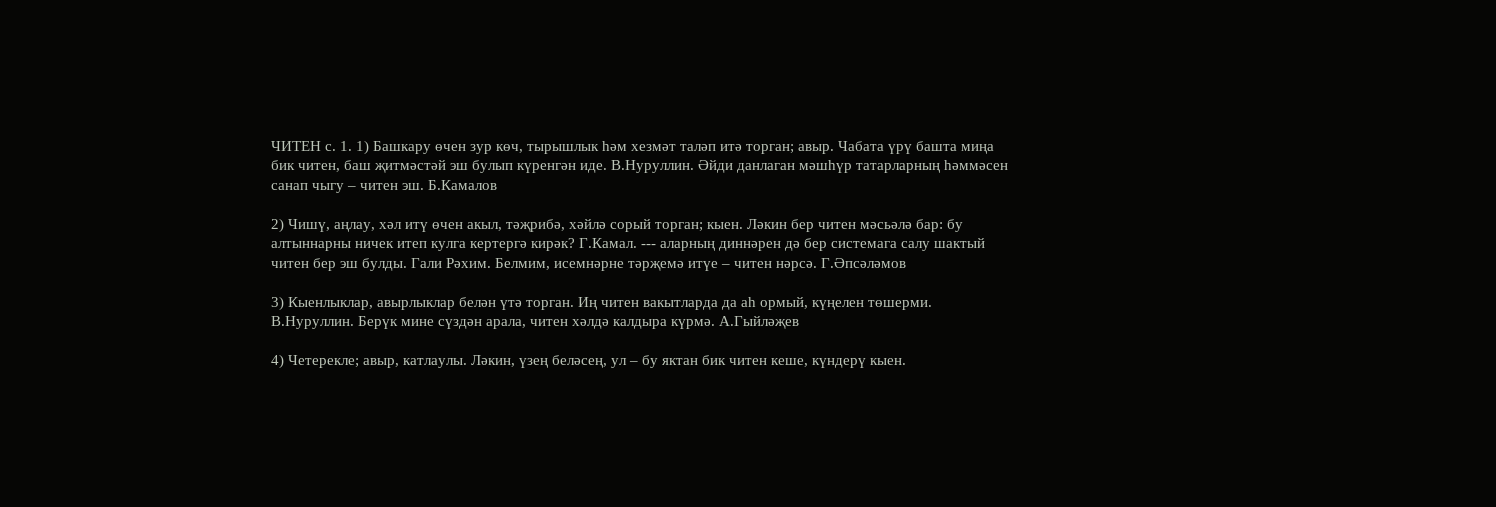ЧИТЕН с. 1. 1) Башкару өчен зур көч, тырышлык һәм хезмәт таләп итә торган; авыр. Чабата үрү башта миңа бик читен, баш җитмәстәй эш булып күренгән иде. В.Нуруллин. Әйди данлаган мәшһүр татарларның һәммәсен санап чыгу – читен эш. Б.Камалов

2) Чишү, аңлау, хәл итү өчен акыл, тәҗрибә, хәйлә сорый торган; кыен. Ләкин бер читен мәсьәлә бар: бу алтыннарны ничек итеп кулга кертергә кирәк? Г.Камал. --- аларның диннәрен дә бер системага салу шактый читен бер эш булды. Гали Рәхим. Белмим, исемнәрне тәрҗемә итүе – читен нәрсә. Г.Әпсәләмов

3) Кыенлыклар, авырлыклар белән үтә торган. Иң читен вакытларда да аһ ормый, күңелен төшерми. В.Нуруллин. Берүк мине сүздән арала, читен хәлдә калдыра күрмә. А.Гыйләҗев

4) Четерекле; авыр, катлаулы. Ләкин, үзең беләсең, ул – бу яктан бик читен кеше, күндерү кыен.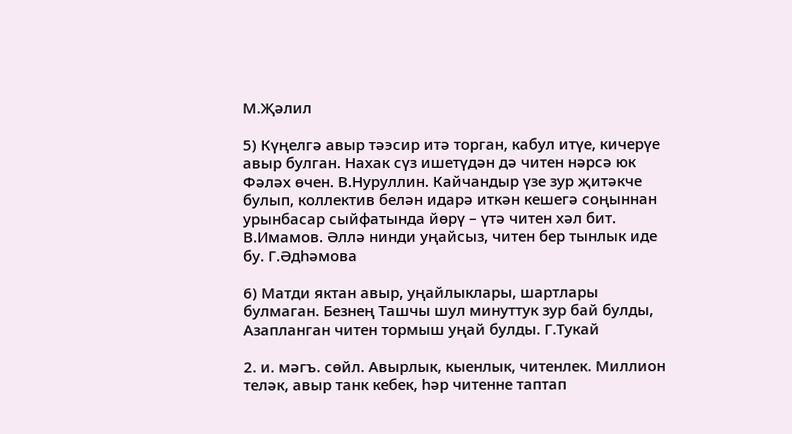М.Җәлил

5) Күңелгә авыр тәэсир итә торган, кабул итүе, кичерүе авыр булган. Нахак сүз ишетүдән дә читен нәрсә юк Фәләх өчен. В.Нуруллин. Кайчандыр үзе зур җитәкче булып, коллектив белән идарә иткән кешегә соңыннан урынбасар сыйфатында йөрү – үтә читен хәл бит. В.Имамов. Әллә нинди уңайсыз, читен бер тынлык иде бу. Г.Әдһәмова

6) Матди яктан авыр, уңайлыклары, шартлары булмаган. Безнең Ташчы шул минуттук зур бай булды, Азапланган читен тормыш уңай булды. Г.Тукай

2. и. мәгъ. сөйл. Авырлык, кыенлык, читенлек. Миллион теләк, авыр танк кебек, һәр читенне таптап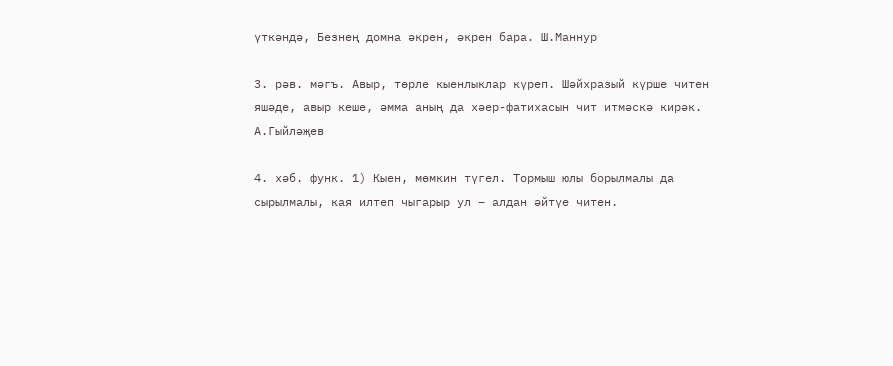үткәндә, Безнең домна әкрен, әкрен бара. Ш.Маннур

3. рәв. мәгъ. Авыр, төрле кыенлыклар күреп. Шәйхразый күрше читен яшәде, авыр кеше, әмма аның да хәер-фатихасын чит итмәскә кирәк. А.Гыйләҗев

4. хәб. функ. 1) Кыен, мөмкин түгел. Тормыш юлы борылмалы да сырылмалы, кая илтеп чыгарыр ул – алдан әйтүе читен.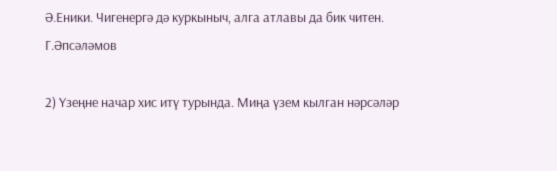Ә.Еники. Чигенергә дә куркыныч, алга атлавы да бик читен. Г.Әпсәләмов

2) Үзеңне начар хис итү турында. Миңа үзем кылган нәрсәләр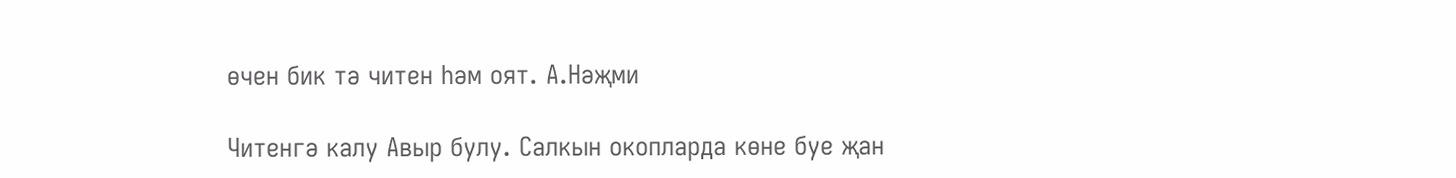өчен бик тә читен һәм оят. А.Нәҗми

Читенгә калу Авыр булу. Салкын окопларда көне буе җан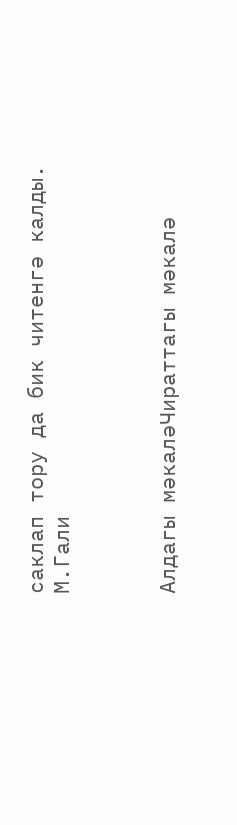саклап тору да бик читенгә калды. М.Гали



Алдагы мәкаләЧираттагы мәкалә